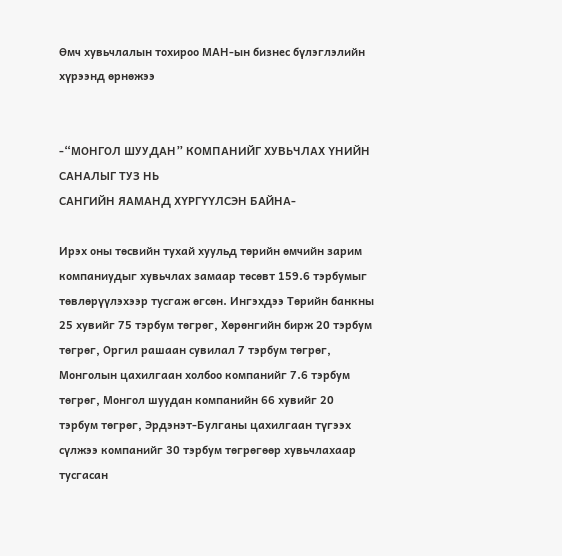Өмч хувьчлалын тохироо МАН-ын бизнес бүлэглэлийн хүрээнд өрнөжээ


-“МОНГОЛ ШУУДАН” КОМПАНИЙГ ХУВЬЧЛАХ ҮНИЙН САНАЛЫГ ТУЗ НЬ
САНГИЙН ЯАМАНД ХҮРГҮҮЛСЭН БАЙНА-

Ирэх оны төсвийн тухай хуульд төрийн өмчийн зарим компаниудыг хувьчлах замаар төсөвт 159.6 тэрбумыг төвлөрүүлэхээр тусгаж өгсөн. Ингэхдээ Төрийн банкны 25 хувийг 75 тэрбум төгрөг, Хөрөнгийн бирж 20 тэрбум төгрөг, Оргил рашаан сувилал 7 тэрбум төгрөг, Монголын цахилгаан холбоо компанийг 7.6 тэрбум төгрөг, Монгол шуудан компанийн 66 хувийг 20 тэрбум төгрөг, Эрдэнэт-Булганы цахилгаан түгээх сүлжээ компанийг 30 тэрбум төгрөгөөр хувьчлахаар тусгасан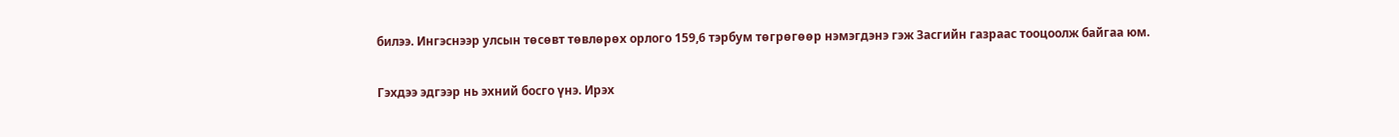билээ. Ингэснээр улсын төсөвт төвлөрөх орлого 159,6 тэрбум төгрөгөөр нэмэгдэнэ гэж Засгийн газраас тооцоолж байгаа юм.

Гэхдээ эдгээр нь эхний босго үнэ. Ирэх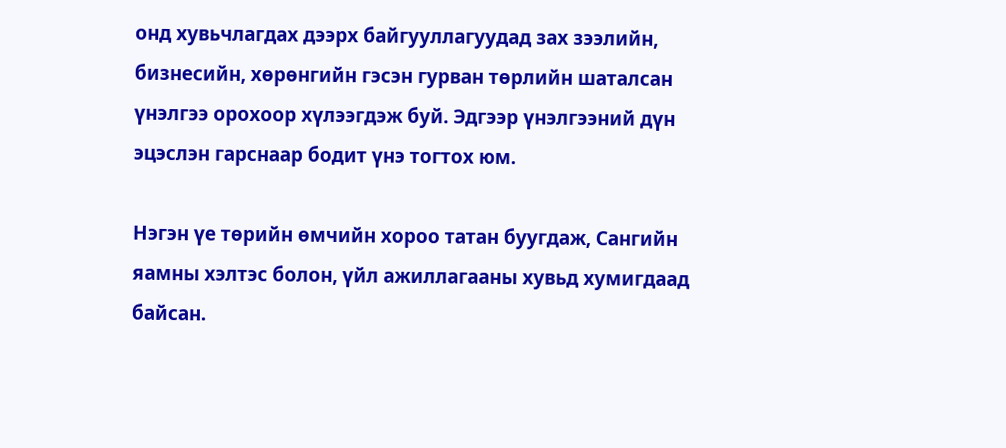онд хувьчлагдах дээрх байгууллагуудад зах зээлийн, бизнесийн, хөрөнгийн гэсэн гурван төрлийн шаталсан үнэлгээ орохоор хүлээгдэж буй. Эдгээр үнэлгээний дүн эцэслэн гарснаар бодит үнэ тогтох юм.

Нэгэн үе төрийн өмчийн хороо татан буугдаж, Сангийн яамны хэлтэс болон, үйл ажиллагааны хувьд хумигдаад байсан.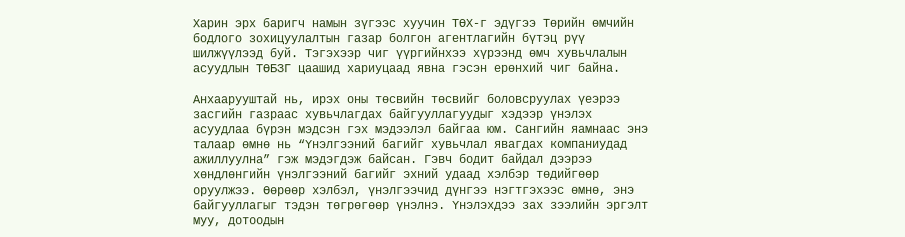Харин эрх баригч намын зүгээс хуучин ТӨХ-г эдүгээ Төрийн өмчийн бодлого зохицуулалтын газар болгон агентлагийн бүтэц рүү шилжүүлээд буй. Тэгэхээр чиг үүргийнхээ хүрээнд өмч хувьчлалын асуудлын ТӨБЗГ цаашид хариуцаад явна гэсэн ерөнхий чиг байна.

Анхаарууштай нь, ирэх оны төсвийн төсвийг боловсруулах үеэрээ засгийн газраас хувьчлагдах байгууллагуудыг хэдээр үнэлэх асуудлаа бүрэн мэдсэн гэх мэдээлэл байгаа юм. Сангийн яамнаас энэ талаар өмнө нь “Үнэлгээний багийг хувьчлал явагдах компаниудад ажиллуулна” гэж мэдэгдэж байсан. Гэвч бодит байдал дээрээ хөндлөнгийн үнэлгээний багийг эхний удаад хэлбэр төдийгөөр оруулжээ. Өөрөөр хэлбэл, үнэлгээчид дүнгээ нэгтгэхээс өмнө, энэ байгууллагыг тэдэн төгрөгөөр үнэлнэ. Үнэлэхдээ зах зээлийн эргэлт муу, дотоодын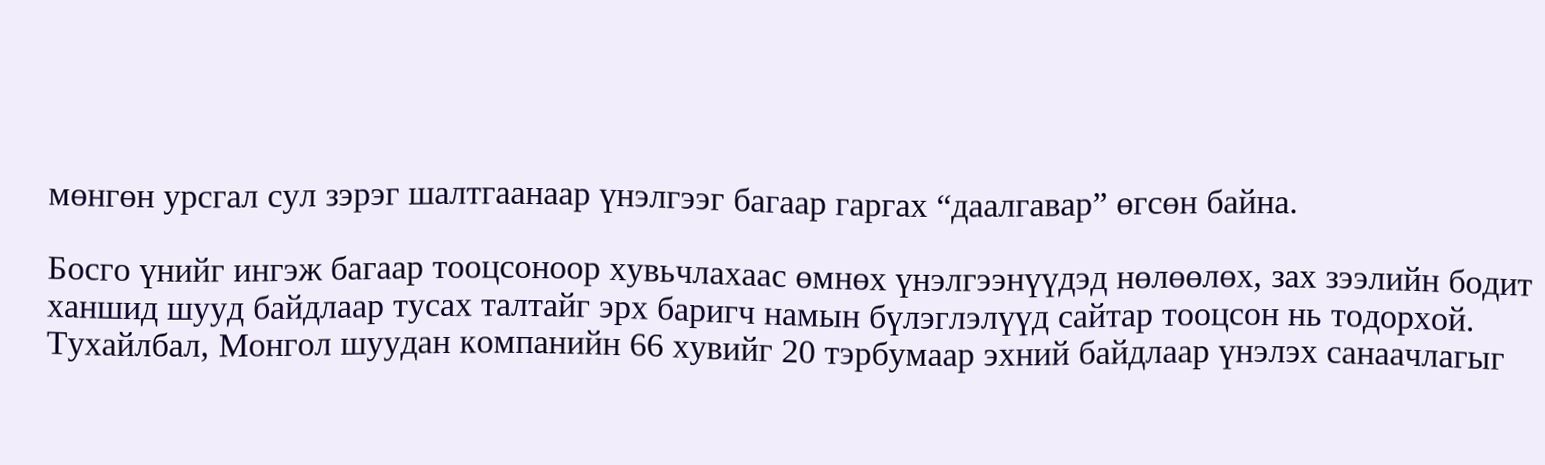мөнгөн урсгал сул зэрэг шалтгаанаар үнэлгээг багаар гаргах “даалгавар” өгсөн байна.

Босго үнийг ингэж багаар тооцсоноор хувьчлахаас өмнөх үнэлгээнүүдэд нөлөөлөх, зах зээлийн бодит ханшид шууд байдлаар тусах талтайг эрх баригч намын бүлэглэлүүд сайтар тооцсон нь тодорхой. Тухайлбал, Монгол шуудан компанийн 66 хувийг 20 тэрбумаар эхний байдлаар үнэлэх санаачлагыг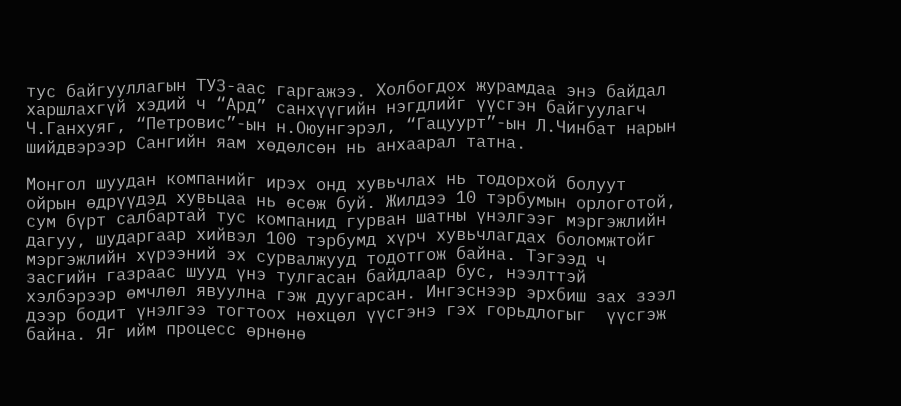тус байгууллагын ТУЗ-аас гаргажээ. Холбогдох журамдаа энэ байдал харшлахгүй хэдий ч “Ард” санхүүгийн нэгдлийг үүсгэн байгуулагч Ч.Ганхуяг, “Петровис”-ын н.Оюунгэрэл, “Гацуурт”-ын Л.Чинбат нарын шийдвэрээр Сангийн яам хөдөлсөн нь анхаарал татна.

Монгол шуудан компанийг ирэх онд хувьчлах нь тодорхой болуут ойрын өдрүүдэд хувьцаа нь өсөж буй. Жилдээ 10 тэрбумын орлоготой, сум бүрт салбартай тус компанид гурван шатны үнэлгээг мэргэжлийн дагуу, шударгаар хийвэл 100 тэрбумд хүрч хувьчлагдах боломжтойг мэргэжлийн хүрээний эх сурвалжууд тодотгож байна. Тэгээд ч засгийн газраас шууд үнэ тулгасан байдлаар бус, нээлттэй хэлбэрээр өмчлөл явуулна гэж дуугарсан. Ингэснээр эрхбиш зах зээл дээр бодит үнэлгээ тогтоох нөхцөл үүсгэнэ гэх горьдлогыг  үүсгэж байна. Яг ийм процесс өрнөнө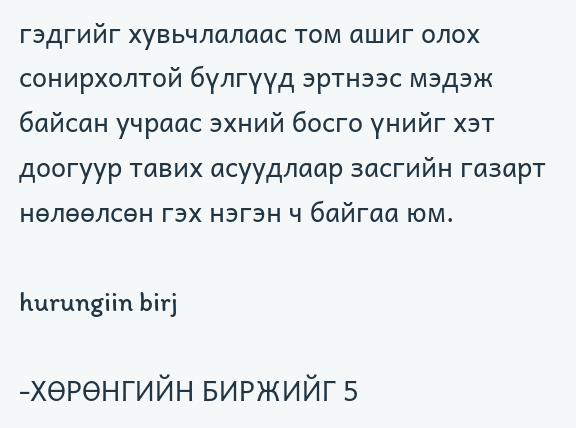гэдгийг хувьчлалаас том ашиг олох сонирхолтой бүлгүүд эртнээс мэдэж байсан учраас эхний босго үнийг хэт доогуур тавих асуудлаар засгийн газарт нөлөөлсөн гэх нэгэн ч байгаа юм.

hurungiin birj

-ХӨРӨНГИЙН БИРЖИЙГ 5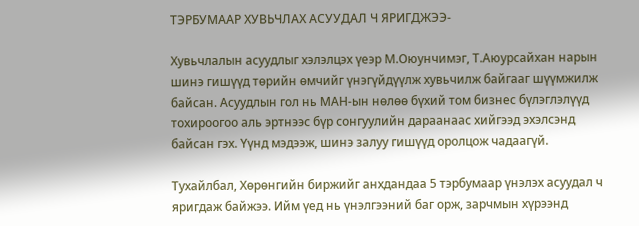ТЭРБУМААР ХУВЬЧЛАХ АСУУДАЛ Ч ЯРИГДЖЭЭ-

Хувьчлалын асуудлыг хэлэлцэх үеэр М.Оюунчимэг, Т.Аюурсайхан нарын шинэ гишүүд төрийн өмчийг үнэгүйдүүлж хувьчилж байгааг шүүмжилж байсан. Асуудлын гол нь МАН-ын нөлөө бүхий том бизнес бүлэглэлүүд тохироогоо аль эртнээс бүр сонгуулийн дараанаас хийгээд эхэлсэнд байсан гэх. Үүнд мэдээж, шинэ залуу гишүүд оролцож чадаагүй.

Тухайлбал, Хөрөнгийн биржийг анхдандаа 5 тэрбумаар үнэлэх асуудал ч яригдаж байжээ. Ийм үед нь үнэлгээний баг орж, зарчмын хүрээнд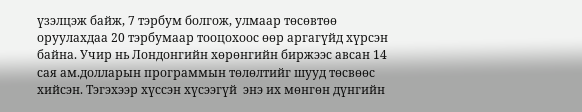үзэлцэж байж, 7 тэрбум болгож, улмаар төсөвтөө оруулахдаа 20 тэрбумаар тооцохоос өөр аргагүйд хүрсэн байна. Учир нь Лондонгийн хөрөнгийн биржээс авсан 14 сая ам.долларын программын төлөлтийг шууд төсвөөс хийсэн. Тэгэхээр хүссэн хүсээгүй  энэ их мөнгөн дүнгийн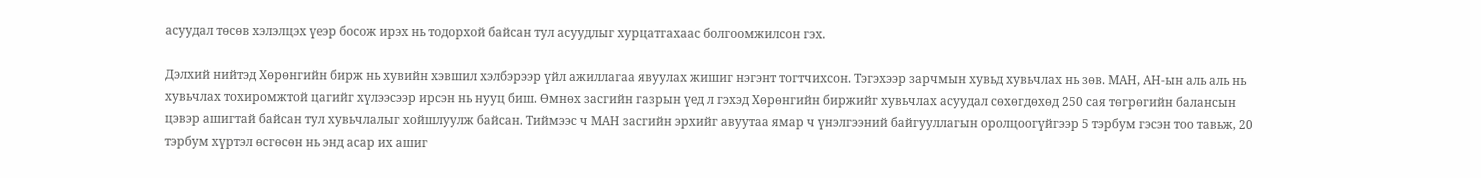асуудал төсөв хэлэлцэх үеэр босож ирэх нь тодорхой байсан тул асуудлыг хурцатгахаас болгоомжилсон гэх.

Дэлхий нийтэд Хөрөнгийн бирж нь хувийн хэвшил хэлбэрээр үйл ажиллагаа явуулах жишиг нэгэнт тогтчихсон. Тэгэхээр зарчмын хувьд хувьчлах нь зөв. МАН, АН-ын аль аль нь хувьчлах тохиромжтой цагийг хүлээсээр ирсэн нь нууц биш. Өмнөх засгийн газрын үед л гэхэд Хөрөнгийн биржийг хувьчлах асуудал сөхөгдөхөд 250 сая төгрөгийн балансын цэвэр ашигтай байсан тул хувьчлалыг хойшлуулж байсан. Тиймээс ч МАН засгийн эрхийг авуутаа ямар ч үнэлгээний байгууллагын оролцоогүйгээр 5 тэрбум гэсэн тоо тавьж, 20 тэрбум хүртэл өсгөсөн нь энд асар их ашиг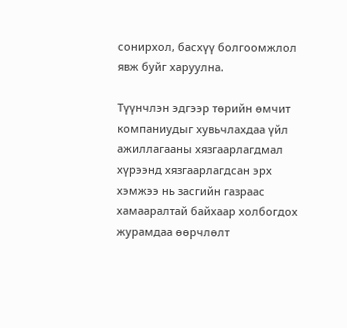сонирхол, басхүү болгоомжлол явж буйг харуулна.

Түүнчлэн эдгээр төрийн өмчит компаниудыг хувьчлахдаа үйл ажиллагааны хязгаарлагдмал хүрээнд хязгаарлагдсан эрх хэмжээ нь засгийн газраас хамааралтай байхаар холбогдох журамдаа өөрчлөлт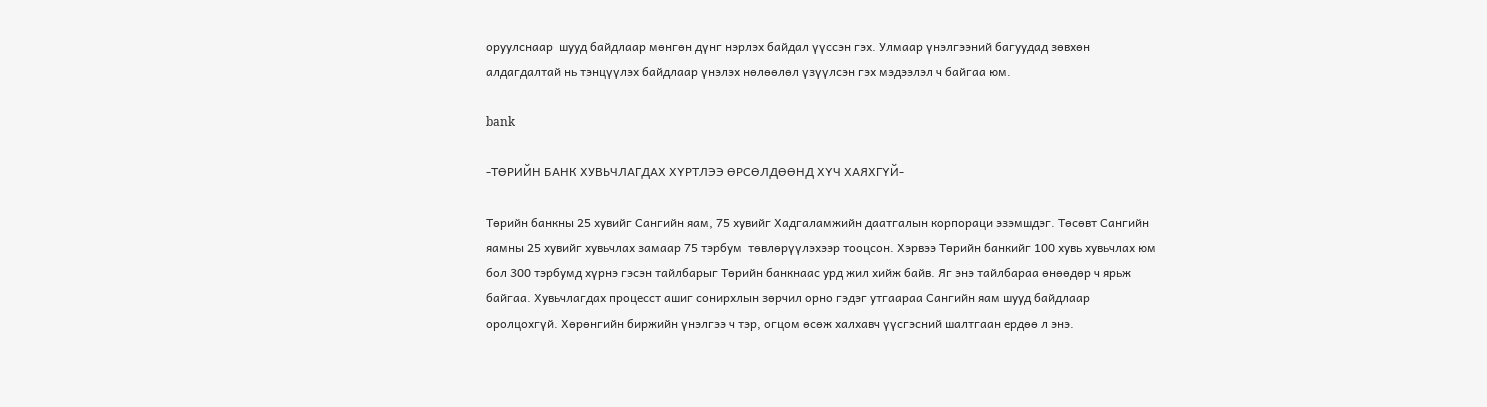оруулснаар  шууд байдлаар мөнгөн дүнг нэрлэх байдал үүссэн гэх. Улмаар үнэлгээний багуудад зөвхөн алдагдалтай нь тэнцүүлэх байдлаар үнэлэх нөлөөлөл үзүүлсэн гэх мэдээлэл ч байгаа юм.

bank

-ТӨРИЙН БАНК ХУВЬЧЛАГДАХ ХҮРТЛЭЭ ӨРСӨЛДӨӨНД ХҮЧ ХАЯХГҮЙ-

Төрийн банкны 25 хувийг Сангийн яам, 75 хувийг Хадгаламжийн даатгалын корпораци эзэмшдэг. Төсөвт Сангийн яамны 25 хувийг хувьчлах замаар 75 тэрбум  төвлөрүүлэхээр тооцсон. Хэрвээ Төрийн банкийг 100 хувь хувьчлах юм бол 300 тэрбумд хүрнэ гэсэн тайлбарыг Төрийн банкнаас урд жил хийж байв. Яг энэ тайлбараа өнөөдөр ч ярьж байгаа. Хувьчлагдах процесст ашиг сонирхлын зөрчил орно гэдэг утгаараа Сангийн яам шууд байдлаар оролцохгүй. Хөрөнгийн биржийн үнэлгээ ч тэр, огцом өсөж халхавч үүсгэсний шалтгаан ердөө л энэ.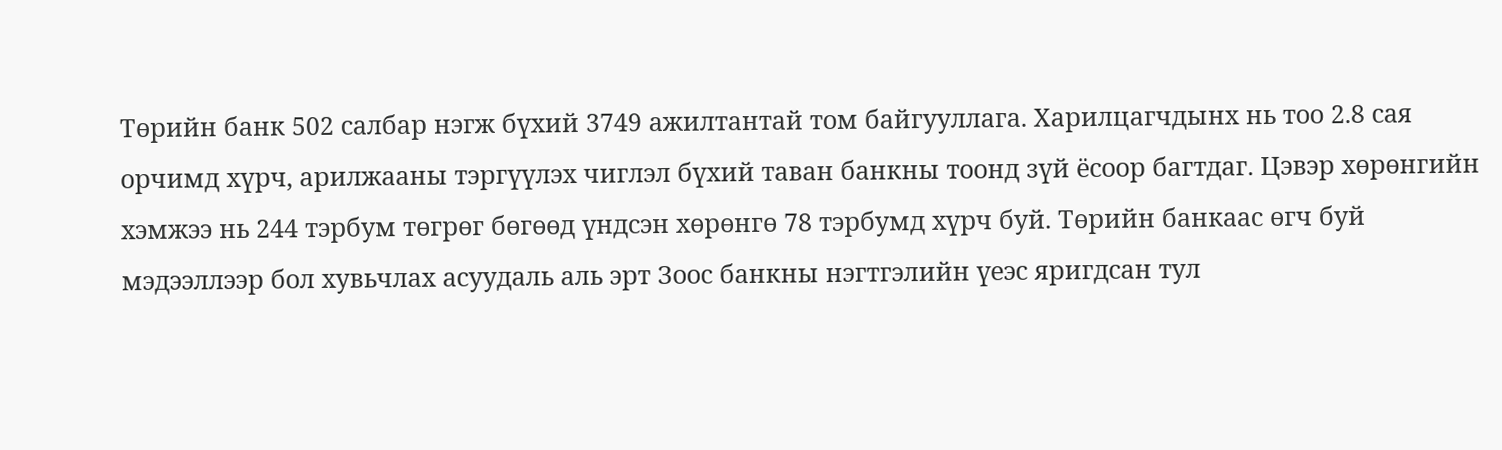Төрийн банк 502 салбар нэгж бүхий 3749 ажилтантай том байгууллага. Харилцагчдынх нь тоо 2.8 сая орчимд хүрч, арилжааны тэргүүлэх чиглэл бүхий таван банкны тоонд зүй ёсоор багтдаг. Цэвэр хөрөнгийн хэмжээ нь 244 тэрбум төгрөг бөгөөд үндсэн хөрөнгө 78 тэрбумд хүрч буй. Төрийн банкаас өгч буй мэдээллээр бол хувьчлах асуудаль аль эрт Зоос банкны нэгтгэлийн үеэс яригдсан тул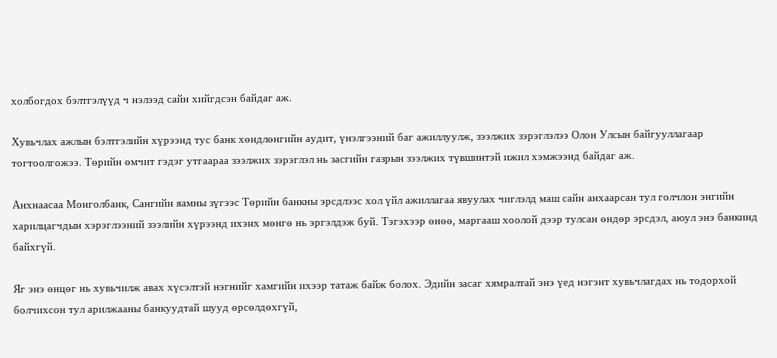холбогдох бэлтгэлүүд ч нэлээд сайн хийгдсэн байдаг аж.

Хувьчлах ажлын бэлтгэлийн хүрээнд тус банк хөндлөнгийн аудит, үнэлгээний баг ажиллуулж, зээлжих зэрэглэлээ Олон Улсын байгууллагаар тогтоолгожээ. Төрийн өмчит гэдэг утгаараа зээлжих зэрэглэл нь засгийн газрын зээлжих түвшинтэй ижил хэмжээнд байдаг аж.

Анхнаасаа Монголбанк, Сангийн яамны зүгээс Төрийн банкны эрсдлээс хол үйл ажиллагаа явуулах чиглэлд маш сайн анхаарсан тул голчлон энгийн харилцагчдын хэрэглээний зээлийн хүрээнд ихэнх мөнгө нь эргэлдэж буй. Тэгэхээр өнөө, маргааш хоолой дээр тулсан өндөр эрсдэл, аюул энэ банкинд байхгүй.

Яг энэ өнцөг нь хувьчилж авах хүсэлтэй нэгнийг хамгийн ихээр татаж байж болох. Эдийн засаг хямралтай энэ үед нэгэнт хувьчлагдах нь тодорхой болчихсон тул арилжааны банкуудтай шууд өрсөлдөхгүй,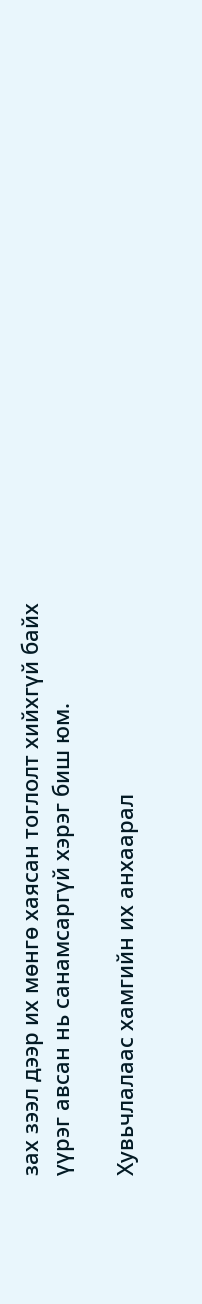зах зээл дээр их мөнгө хаясан тоглолт хийхгүй байх үүрэг авсан нь санамсаргүй хэрэг биш юм.

Хувьчлалаас хамгийн их анхаарал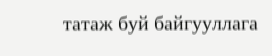татаж буй байгууллага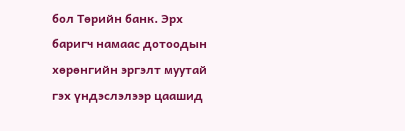бол Төрийн банк. Эрх баригч намаас дотоодын хөрөнгийн эргэлт муутай гэх үндэслэлээр цаашид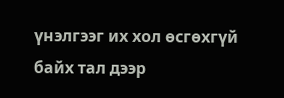үнэлгээг их хол өсгөхгүй байх тал дээр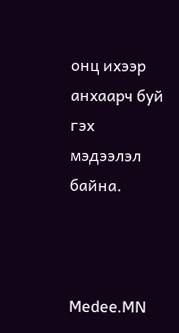онц ихээр анхаарч буй гэх мэдээлэл байна.



Medee.MN